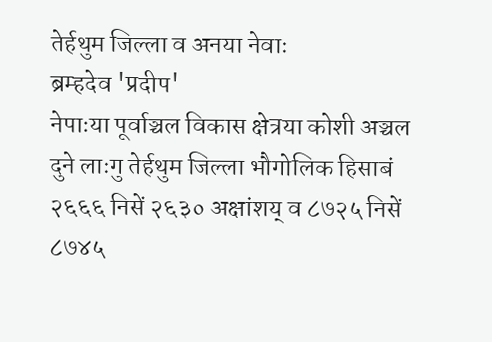तेर्हथुम जिल्ला व अनया नेवाः
ब्रम्हदेव 'प्रदीप'
नेपाःया पूर्वाञ्चल विकास क्षेत्रया कोशी अञ्चल दुने लाःगु तेर्हथुम जिल्ला भौगोलिक हिसाबं २६६६ निसें २६३० अक्षांशय् व ८७२५ निसें ८७४५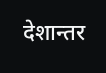देशान्तर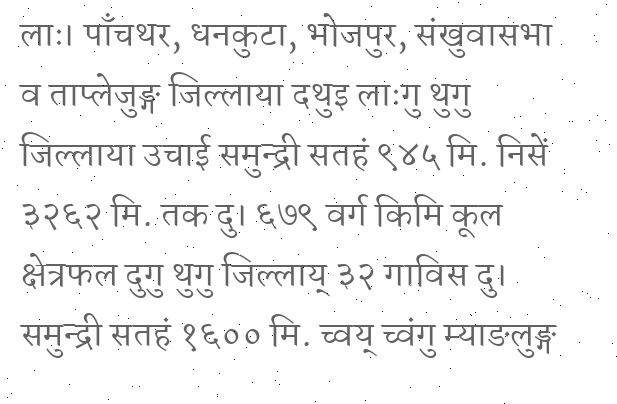लाः। पाँचथर, धनकुटा, भोजपुर, संखुवासभा व ताप्लेजुङ्ग जिल्लाया दथुइ लाःगु थुगु जिल्लाया उचाई समुन्द्री सतहं ९४५ मि. निसें ३२६२ मि. तक दु। ६७९ वर्ग किमि कूल क्षेत्रफल दुगु थुगु जिल्लाय् ३२ गाविस दु। समुन्द्री सतहं १६०० मि. च्वय् च्वंगु म्याङलुङ्ग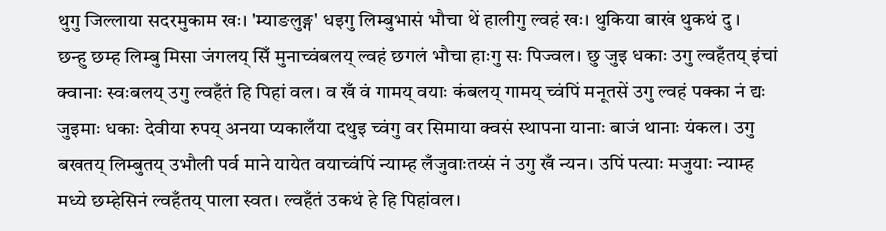थुगु जिल्लाया सदरमुकाम खः। 'म्याङलुङ्ग' धइगु लिम्बुभासं भौचा थें हालीगु ल्वहं खः। थुकिया बाखं थुकथं दु ।
छन्हु छम्ह लिम्बु मिसा जंगलय् सिँ मुनाच्वंबलय् ल्वहं छगलं भौचा हाःगु सः पिज्वल। छु जुइ धकाः उगु ल्वहँतय् इंचां क्वानाः स्वःबलय् उगु ल्वहँतं हि पिहां वल। व खँ वं गामय् वयाः कंबलय् गामय् च्वंपिं मनूतसें उगु ल्वहं पक्का नं द्यः जुइमाः धकाः देवीया रुपय् अनया प्यकालँया दथुइ च्वंगु वर सिमाया क्वसं स्थापना यानाः बाजं थानाः यंकल। उगु बखतय् लिम्बुतय् उभौली पर्व माने यायेत वयाच्वंपिं न्याम्ह लँजुवाःतय्सं नं उगु खँ न्यन। उपिं पत्याः मजुयाः न्याम्ह मध्ये छम्हेसिनं ल्वहँतय् पाला स्वत। ल्वहँतं उकथं हे हि पिहांवल।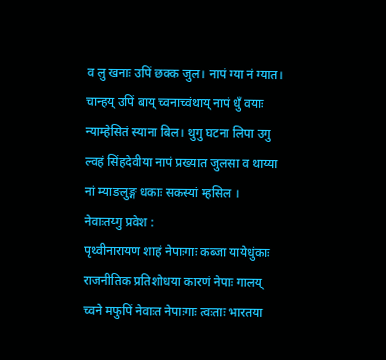व लु खनाः उपिं छक्क जुल। नापं ग्या नं ग्यात। चान्हय् उपिं बाय् च्वनाच्वंथाय् नापं धुँ वयाः न्याम्हेसितं स्याना बिल। थुगु घटना लिपा उगु ल्वहं सिंहदेवीया नापं प्रख्यात जुलसा व थाय्या नां म्याङलुङ्ग धकाः सकस्यां म्हसिल ।
नेवाःतय्गु प्रवेश :
पृथ्वीनारायण शाहं नेपाःगाः कब्जा यायेधुंकाः राजनीतिक प्रतिशोधया कारणं नेपाः गालय् च्वने मफुपिं नेवाःत नेपाःगाः त्वःताः भारतया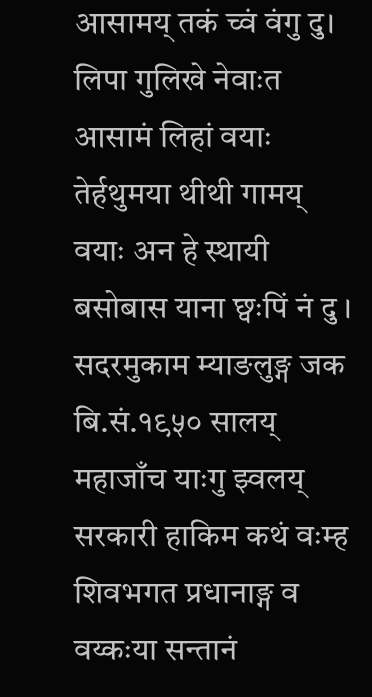आसामय् तकं च्वं वंगु दु। लिपा गुलिखे नेवाःत आसामं लिहां वयाः तेर्हथुमया थीथी गामय् वयाः अन हे स्थायी बसोबास याना छ्वःपिं नं दु ।
सदरमुकाम म्याङलुङ्ग जक बि.सं.१९५० सालय् महाजाँच याःगु झ्वलय् सरकारी हाकिम कथं वःम्ह शिवभगत प्रधानाङ्ग व वय्कःया सन्तानं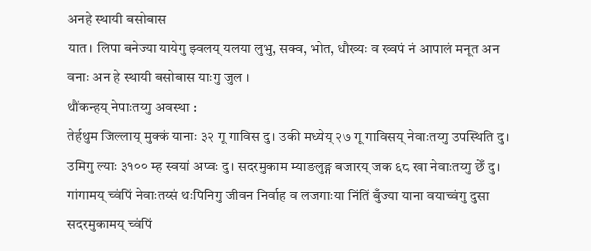अनहे स्थायी बसोबास
यात। लिपा बनेज्या यायेगु झ्वलय् यलया लुभु, सक्व, भोत, धौख्यः व ख्वपं नं आपालं मनूत अन वनाः अन हे स्थायी बसोबास याःगु जुल ।
थौंकन्हय् नेपाःतय्गु अवस्था :
तेर्हथुम जिल्लाय् मुक्कं यानाः ३२ गू गाविस दु। उकी मध्येय् २७ गू गाविसय् नेवाःतय्गु उपस्थिति दु। उमिगु ल्याः ३१०० म्ह स्वयां अप्वः दु। सदरमुकाम म्याङलुङ्ग बजारय् जक ६८ खा नेवाःतय्गु छेँ दु। गांगामय् च्वंपिं नेवाःतय्सं थःपिनिगु जीवन निर्वाह व लजगाःया निंतिं बुँज्या याना वयाच्वंगु दुसा सदरमुकामय् च्वंपिं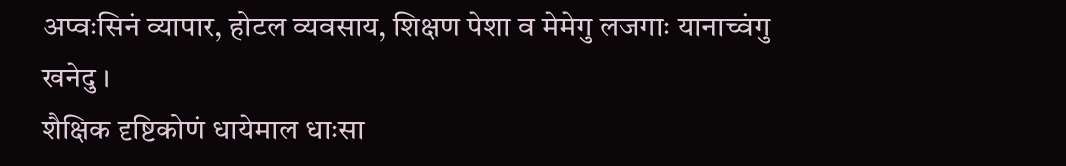अप्वःसिनं व्यापार, होटल व्यवसाय, शिक्षण पेशा व मेमेगु लजगाः यानाच्वंगु खनेदु ।
शैक्षिक दृष्टिकोणं धायेमाल धाःसा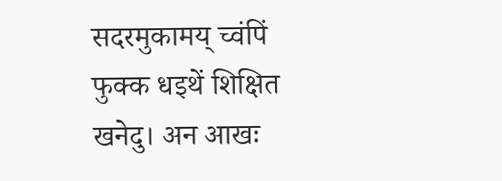सदरमुकामय् च्वंपिं फुक्क धइथें शिक्षित खनेदु। अन आखः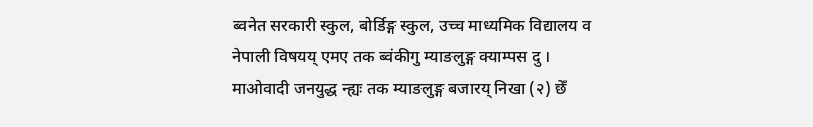ब्वनेत सरकारी स्कुल, बोर्डिङ्ग स्कुल, उच्च माध्यमिक विद्यालय व नेपाली विषयय् एमए तक ब्वंकीगु म्याङलुङ्ग क्याम्पस दु ।
माओवादी जनयुद्ध न्ह्यः तक म्याङलुङ्ग बजारय् निखा (२) छेँ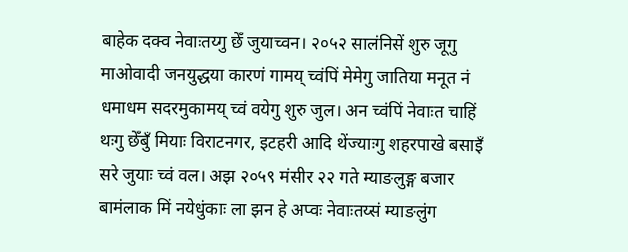बाहेक दक्व नेवाःतय्गु छेँ जुयाच्वन। २०५२ सालंनिसें शुरु जूगु माओवादी जनयुद्धया कारणं गामय् च्वंपिं मेमेगु जातिया मनूत नं धमाधम सदरमुकामय् च्वं वयेगु शुरु जुल। अन च्वंपिं नेवाःत चाहिं थःगु छेँबुँ मियाः विराटनगर, इटहरी आदि थेंज्याःगु शहरपाखे बसाइँ सरे जुयाः च्वं वल। अझ २०५९ मंसीर २२ गते म्याङलुङ्ग बजार बामंलाक मिं नयेधुंकाः ला झन हे अप्वः नेवाःतय्सं म्याङलुंग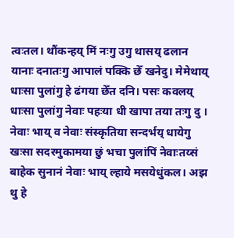त्वःतल। थौंकन्हय् मिं नःगु उगु थासय् ढलान यानाः दनातःगु आपालं पक्कि छेँ खनेदु। मेमेथाय् धाःसा पुलांगु हे ढंगया छेँत दनि। पसः कवलय् धाःसा पुलांगु नेवाः पहःया धी खापा तया तःगु दु ।
नेवाः भाय् व नेवाः संस्कृतिया सन्दर्भय् धायेगु खःसा सदरमुकामया छुं भचा पुलांपिं नेवाःतय्सं बाहेक सुनानं नेवाः भाय् ल्हाये मसयेधुंकल। अझ थु हे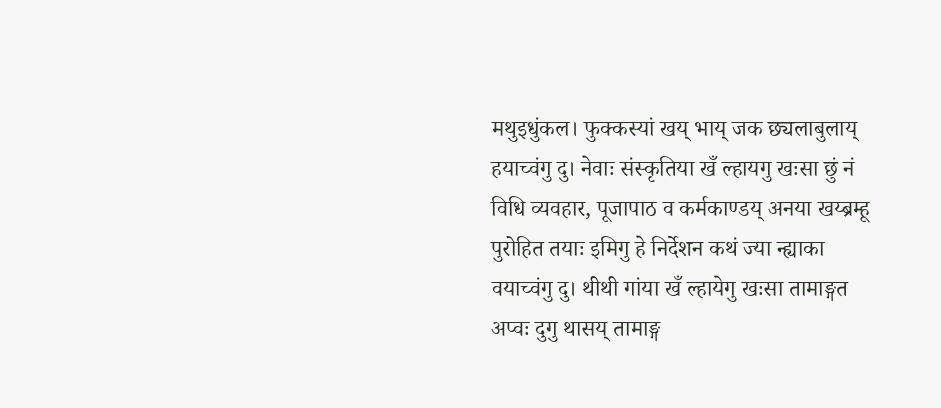मथुइधुंकल। फुक्कस्यां खय् भाय् जक छ्यलाबुलाय् हयाच्वंगु दु। नेवाः संस्कृतिया खँ ल्हायगु खःसा छुं नं विधि व्यवहार, पूजापाठ व कर्मकाण्डय् अनया खय्ब्रम्हू पुरोहित तयाः इमिगु हे निर्देशन कथं ज्या न्ह्याका वयाच्वंगु दु। थीथी गांया खँ ल्हायेगु खःसा तामाङ्गत अप्वः दुगु थासय् तामाङ्ग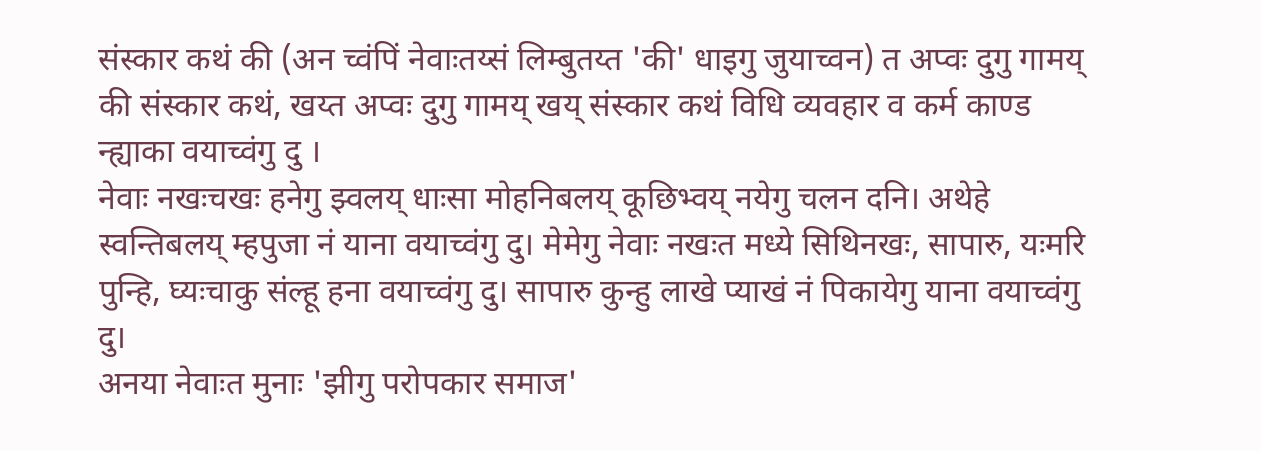संस्कार कथं की (अन च्वंपिं नेवाःतय्सं लिम्बुतय्त 'की' धाइगु जुयाच्वन) त अप्वः दुगु गामय् की संस्कार कथं, खय्त अप्वः दुगु गामय् खय् संस्कार कथं विधि व्यवहार व कर्म काण्ड न्ह्याका वयाच्वंगु दु ।
नेवाः नखःचखः हनेगु झ्वलय् धाःसा मोहनिबलय् कूछिभ्वय् नयेगु चलन दनि। अथेहे स्वन्तिबलय् म्हपुजा नं याना वयाच्वंगु दु। मेमेगु नेवाः नखःत मध्ये सिथिनखः, सापारु, यःमरि पुन्हि, घ्यःचाकु संल्हू हना वयाच्वंगु दु। सापारु कुन्हु लाखे प्याखं नं पिकायेगु याना वयाच्वंगु दु।
अनया नेवाःत मुनाः 'झीगु परोपकार समाज'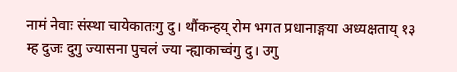नामं नेवाः संस्था चायेकातःगु दु। थौंकन्हय् रोम भगत प्रधानाङ्गया अध्यक्षताय् १३ म्ह दुजः दुगु ज्यासना पुचलं ज्या न्ह्याकाच्वंगु दु। उगु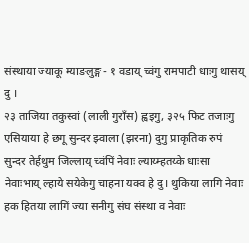संस्थाया ज्याकू म्याङलुङ्ग - १ वडाय् च्वंगु रामपाटी धाःगु थासय् दु ।
२३ ताजिया तकुस्वां (लाली गुराँस) ह्वइगु, ३२५ फिट तजाःगु एसियाया हे छगू सुन्दर झ्वाला (झरना) दुगु प्राकृतिक रुपं सुन्दर तेर्हथुम जिल्लाय् च्वंपिं नेवाः ल्याय्म्हतय्के धाःसा नेवाःभाय् ल्हाये सयेकेगु चाहना यक्व हे दु। थुकिया लागि नेवाः हक हितया लागिं ज्या सनीगु संघ संस्था व नेवाः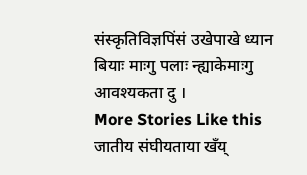संस्कृतिविज्ञपिंसं उखेपाखे ध्यान बियाः माःगु पलाः न्ह्याकेमाःगु आवश्यकता दु ।
More Stories Like this
जातीय संघीयताया खँय्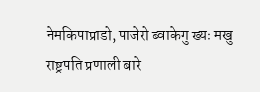नेमकिपाप्राडो, पाजेरो ब्वाकेगु ख्यः मखु
राष्ट्रपति प्रणाली बारे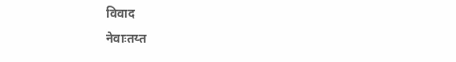विवाद
नेवाःतय्त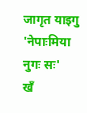जागृत याइगु 'नेपाःमिया नुगः सः'
खँ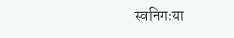स्वनिगःया